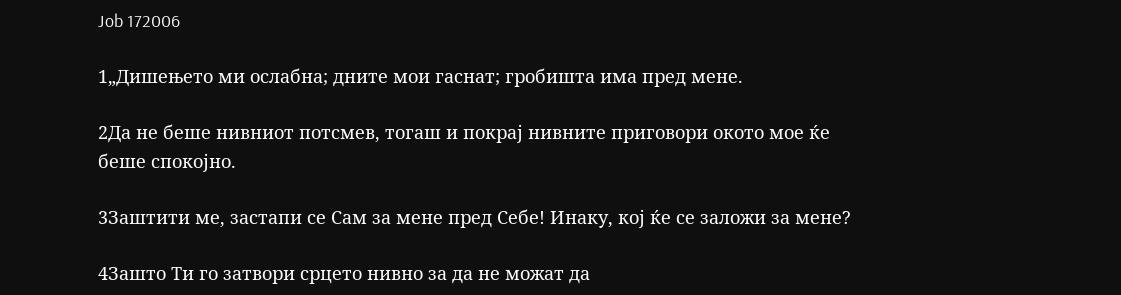Job 172006

1„Дишењето ми ослабна; дните мои гаснат; гробишта има пред мене.

2Да не беше нивниот потсмев, тогаш и покрај нивните приговори окото мое ќе беше спокојно.

3Заштити ме, застапи се Сам за мене пред Себе! Инаку, кој ќе се заложи за мене?

4Зашто Ти го затвори срцето нивно за да не можат да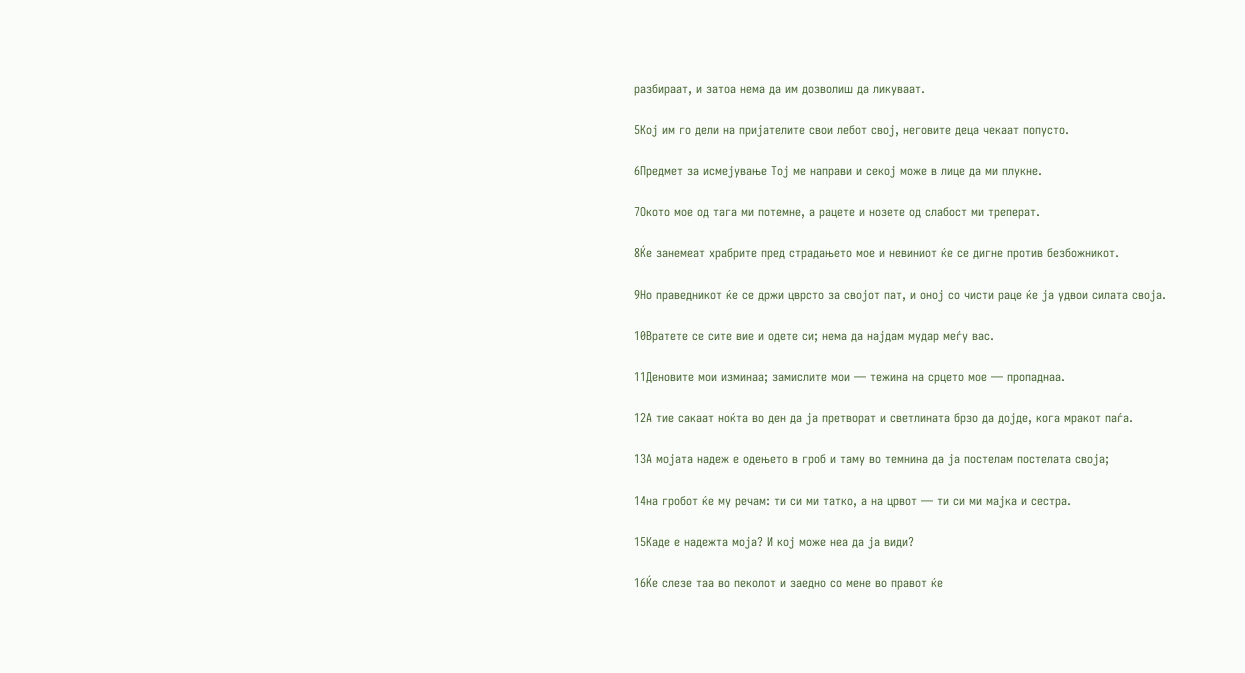разбираат, и затоа нема да им дозволиш да ликуваат.

5Кој им го дели на пријателите свои лебот свој, неговите деца чекаат попусто.

6Предмет за исмејување Тој ме направи и секој може в лице да ми плукне.

7Окото мое од тага ми потемне, а рацете и нозете од слабост ми треперат.

8Ќе занемеат храбрите пред страдањето мое и невиниот ќе се дигне против безбожникот.

9Но праведникот ќе се држи цврсто за својот пат, и оној со чисти раце ќе ја удвои силата своја.

10Вратете се сите вие и одете си; нема да најдам мудар меѓу вас.

11Деновите мои изминаа; замислите мои — тежина на срцето мое — пропаднаа.

12А тие сакаат ноќта во ден да ја претворат и светлината брзо да дојде, кога мракот паѓа.

13А мојата надеж е одењето в гроб и таму во темнина да ја постелам постелата своја;

14на гробот ќе му речам: ти си ми татко, а на црвот — ти си ми мајка и сестра.

15Каде е надежта моја? И кој може неа да ја види?

16Ќе слезе таа во пеколот и заедно со мене во правот ќе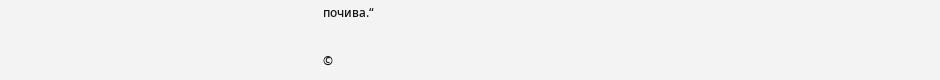почива.“

©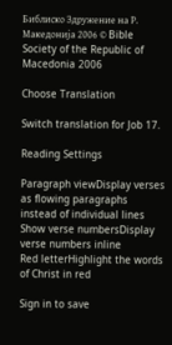Библиско Здружение на Р. Македонија 2006 © Bible Society of the Republic of Macedonia 2006

Choose Translation

Switch translation for Job 17.

Reading Settings

Paragraph viewDisplay verses as flowing paragraphs instead of individual lines
Show verse numbersDisplay verse numbers inline
Red letterHighlight the words of Christ in red

Sign in to save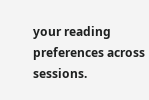your reading preferences across sessions.